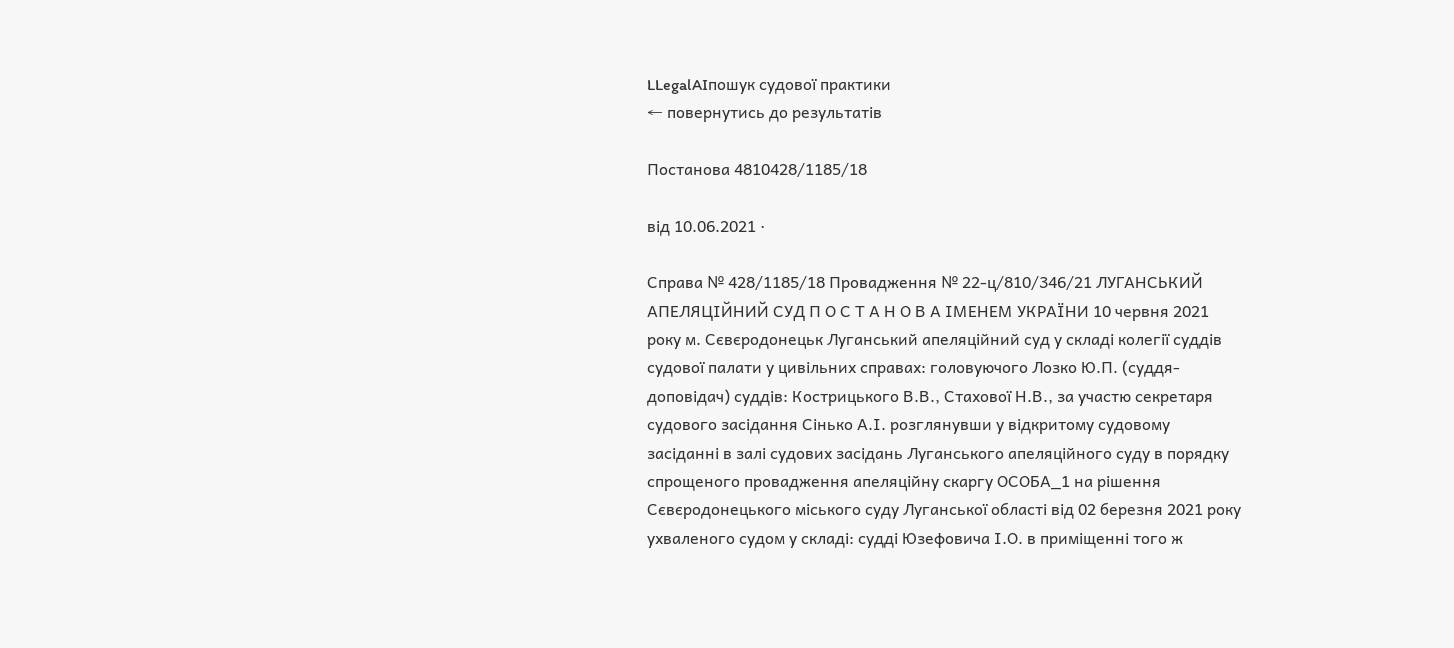LLegalAIпошук судової практики
← повернутись до результатів

Постанова 4810428/1185/18

від 10.06.2021 ·

Справа № 428/1185/18 Провадження № 22-ц/810/346/21 ЛУГАНСЬКИЙ АПЕЛЯЦІЙНИЙ СУД П О С Т А Н О В А ІМЕНЕМ УКРАЇНИ 10 червня 2021 року м. Сєвєродонецьк Луганський апеляційний суд у складі колегії суддів судової палати у цивільних справах: головуючого Лозко Ю.П. (суддя-доповідач) суддів: Кострицького В.В., Стахової Н.В., за участю секретаря судового засідання Сінько А.І. розглянувши у відкритому судовому засіданні в залі судових засідань Луганського апеляційного суду в порядку спрощеного провадження апеляційну скаргу ОСОБА_1 на рішення Сєвєродонецького міського суду Луганської області від 02 березня 2021 року ухваленого судом у складі: судді Юзефовича І.О. в приміщенні того ж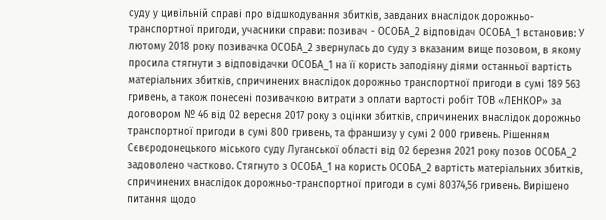суду у цивільній справі про відшкодування збитків, завданих внаслідок дорожньо-транспортної пригоди, учасники справи: позивач - ОСОБА_2 відповідач ОСОБА_1 встановив: У лютому 2018 року позивачка ОСОБА_2 звернулась до суду з вказаним вище позовом, в якому просила стягнути з відповідачки ОСОБА_1 на її користь заподіяну діями останньої вартість матеріальних збитків, спричинених внаслідок дорожньо транспортної пригоди в сумі 189 563 гривень, а також понесені позивачкою витрати з оплати вартості робіт ТОВ «ЛЕНКОР» за договором № 46 від 02 вересня 2017 року з оцінки збитків, спричинених внаслідок дорожньо транспортної пригоди в сумі 800 гривень, та франшизу у сумі 2 000 гривень. Рішенням Сєвєродонецького міського суду Луганської області від 02 березня 2021 року позов ОСОБА_2 задоволено частково. Стягнуто з ОСОБА_1 на користь ОСОБА_2 вартість матеріальних збитків, спричинених внаслідок дорожньо-транспортної пригоди в сумі 80374,56 гривень. Вирішено питання щодо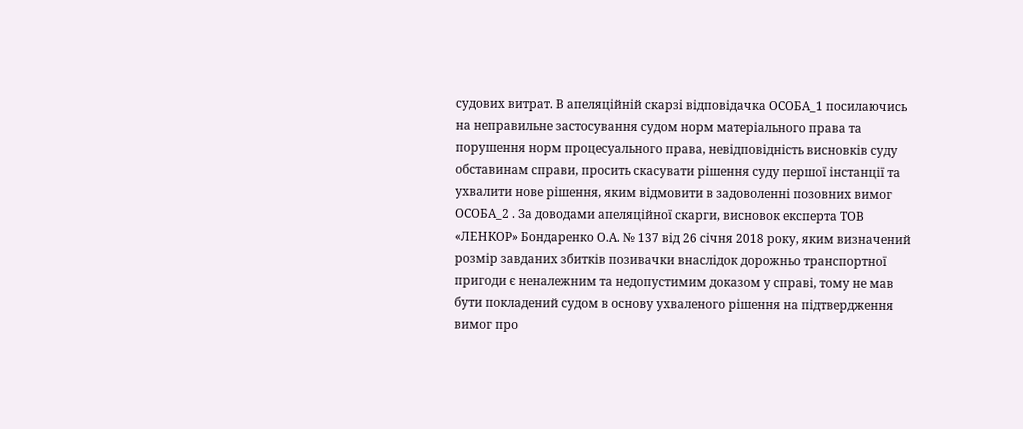судових витрат. В апеляційній скарзі відповідачка ОСОБА_1 посилаючись на неправильне застосування судом норм матеріального права та порушення норм процесуального права, невідповідність висновків суду обставинам справи, просить скасувати рішення суду першої інстанції та ухвалити нове рішення, яким відмовити в задоволенні позовних вимог ОСОБА_2 . За доводами апеляційної скарги, висновок експерта ТОВ «ЛЕНКОР» Бондаренко О.А. № 137 від 26 січня 2018 року, яким визначений розмір завданих збитків позивачки внаслідок дорожньо транспортної пригоди є неналежним та недопустимим доказом у справі, тому не мав бути покладений судом в основу ухваленого рішення на підтвердження вимог про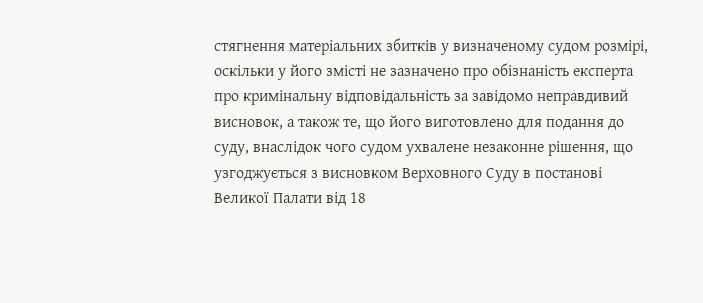стягнення матеріальних збитків у визначеному судом розмірі, оскільки у його змісті не зазначено про обізнаність експерта про кримінальну відповідальність за завідомо неправдивий висновок, а також те, що його виготовлено для подання до суду, внаслідок чого судом ухвалене незаконне рішення, що узгоджується з висновком Верховного Суду в постанові Великої Палати від 18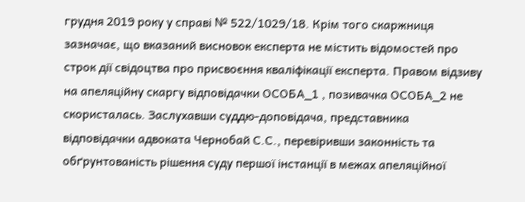грудня 2019 року у справі № 522/1029/18. Крім того скаржниця зазначає, що вказаний висновок експерта не містить відомостей про строк дії свідоцтва про присвоєння кваліфікації експерта. Правом відзиву на апеляційну скаргу відповідачки ОСОБА_1 , позивачка ОСОБА_2 не скористалась. Заслухавши суддю-доповідача, представника відповідачки адвоката Чернобай С.С., перевіривши законність та обґрунтованість рішення суду першої інстанції в межах апеляційної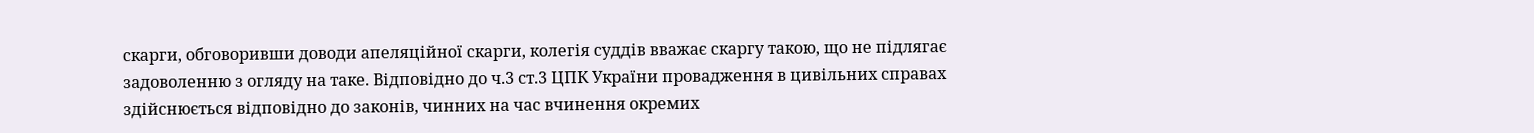скарги, обговоривши доводи апеляційної скарги, колегія суддів вважає скаргу такою, що не підлягає задоволенню з огляду на таке. Відповідно до ч.3 ст.3 ЦПК України провадження в цивільних справах здійснюється відповідно до законів, чинних на час вчинення окремих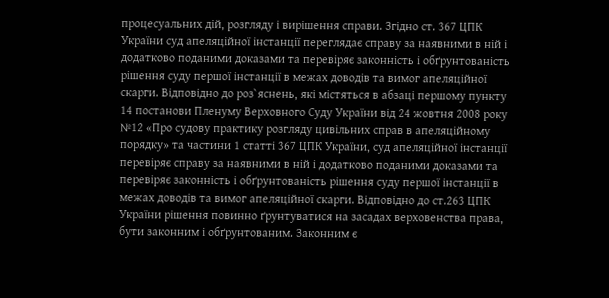процесуальних дій, розгляду і вирішення справи. Згідно ст. 367 ЦПК України суд апеляційної інстанції переглядає справу за наявними в ній і додатково поданими доказами та перевіряє законність і обґрунтованість рішення суду першої інстанції в межах доводів та вимог апеляційної скарги. Відповідно до роз`яснень, які містяться в абзаці першому пункту 14 постанови Пленуму Верховного Суду України від 24 жовтня 2008 року №12 «Про судову практику розгляду цивільних справ в апеляційному порядку» та частини 1 статті 367 ЦПК України, суд апеляційної інстанції перевіряє справу за наявними в ній і додатково поданими доказами та перевіряє законність і обґрунтованість рішення суду першої інстанції в межах доводів та вимог апеляційної скарги. Відповідно до ст.263 ЦПК України рішення повинно ґрунтуватися на засадах верховенства права, бути законним і обґрунтованим. Законним є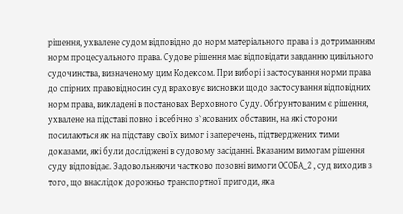рішення, ухвалене судом відповідно до норм матеріального права і з дотриманням норм процесуального права. Судове рішення має відповідати завданню цивільного судочинства, визначеному цим Кодексом. При виборі і застосування норми права до спірних правовідносин суд враховує висновки щодо застосування відповідних норм права, викладені в постановах Верховного Суду. Обґрунтованим є рішення, ухвалене на підставі повно і всебічно з`ясованих обставин, на які сторони посилаються як на підставу своїх вимог і заперечень, підтверджених тими доказами, які були досліджені в судовому засіданні. Вказаним вимогам рішення суду відповідає. Задовольняючи частково позовні вимоги ОСОБА_2 , суд виходив з того, що внаслідок дорожньо транспортної пригоди, яка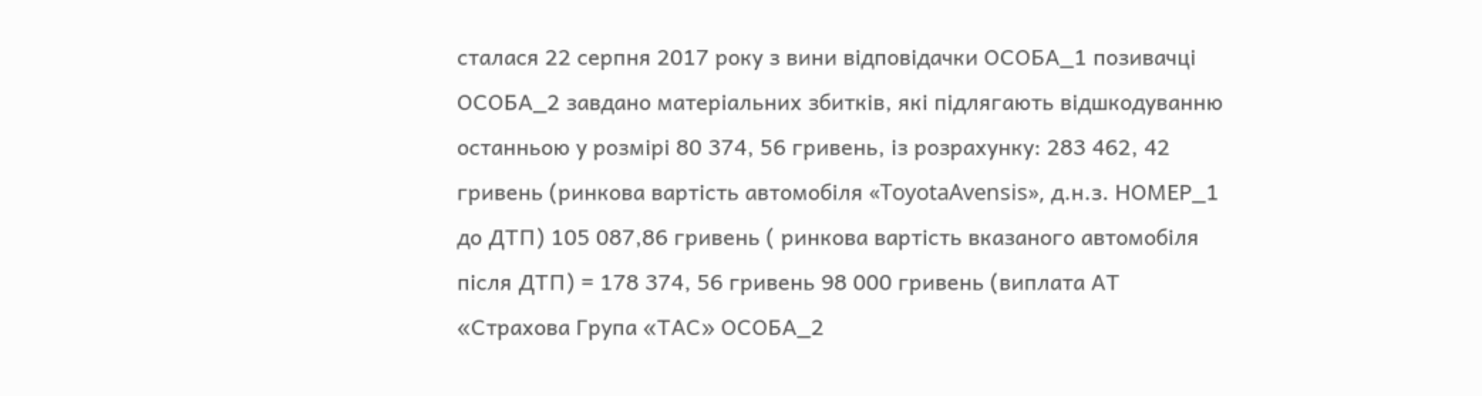сталася 22 серпня 2017 року з вини відповідачки ОСОБА_1 позивачці ОСОБА_2 завдано матеріальних збитків, які підлягають відшкодуванню останньою у розмірі 80 374, 56 гривень, із розрахунку: 283 462, 42 гривень (ринкова вартість автомобіля «ToyotaAvensis», д.н.з. НОМЕР_1 до ДТП) 105 087,86 гривень ( ринкова вартість вказаного автомобіля після ДТП) = 178 374, 56 гривень 98 000 гривень (виплата АТ «Страхова Група «ТАС» ОСОБА_2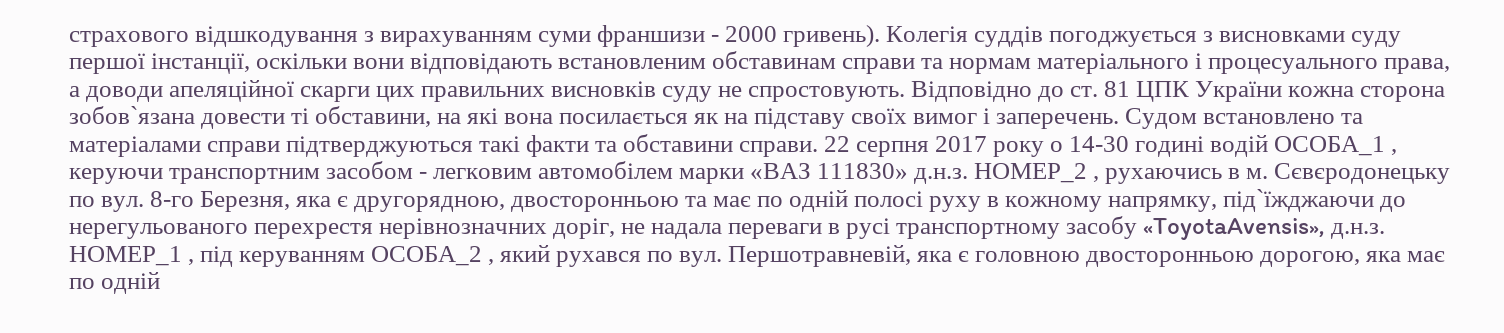страхового відшкодування з вирахуванням суми франшизи - 2000 гривень). Колегія суддів погоджується з висновками суду першої інстанції, оскільки вони відповідають встановленим обставинам справи та нормам матеріального і процесуального права, а доводи апеляційної скарги цих правильних висновків суду не спростовують. Відповідно до ст. 81 ЦПК України кожна сторона зобов`язана довести ті обставини, на які вона посилається як на підставу своїх вимог і заперечень. Судом встановлено та матеріалами справи підтверджуються такі факти та обставини справи. 22 серпня 2017 року о 14-30 годині водій ОСОБА_1 , керуючи транспортним засобом - легковим автомобілем марки «ВАЗ 111830» д.н.з. НОМЕР_2 , рухаючись в м. Сєвєродонецьку по вул. 8-го Березня, яка є другорядною, двосторонньою та має по одній полосі руху в кожному напрямку, під`їжджаючи до нерегульованого перехрестя нерівнозначних доріг, не надала переваги в русі транспортному засобу «ToyotaAvensis», д.н.з. НОМЕР_1 , під керуванням ОСОБА_2 , який рухався по вул. Першотравневій, яка є головною двосторонньою дорогою, яка має по одній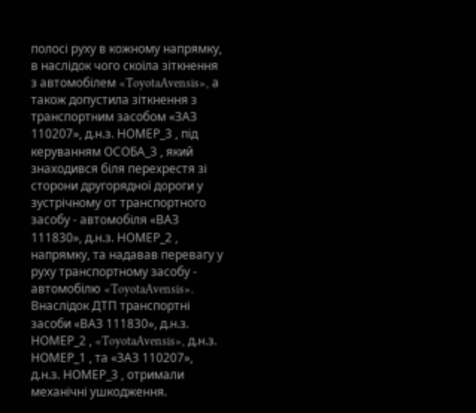полосі руху в кожному напрямку, в наслідок чого скоїла зіткнення з автомобілем «ToyotaAvensis», а також допустила зіткнення з транспортним засобом «ЗАЗ 110207», д.н.з. НОМЕР_3 , під керуванням ОСОБА_3 , який знаходився біля перехрестя зі сторони другорядної дороги у зустрічному от транспортного засобу - автомобіля «ВАЗ 111830», д.н.з. НОМЕР_2 , напрямку, та надавав перевагу у руху транспортному засобу - автомобілю «ToyotaAvensis». Внаслідок ДТП транспортні засоби «ВАЗ 111830», д.н.з. НОМЕР_2 , «ToyotaAvensis», д.н.з. НОМЕР_1 , та «ЗАЗ 110207», д.н.з. НОМЕР_3 , отримали механічні ушкодження.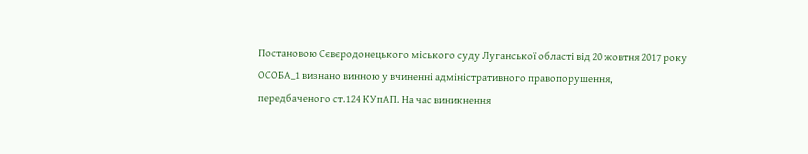Постановою Сєвєродонецького міського суду Луганської області від 20 жовтня 2017 року ОСОБА_1 визнано винною у вчиненні адміністративного правопорушення, передбаченого ст.124 КУпАП. На час виникнення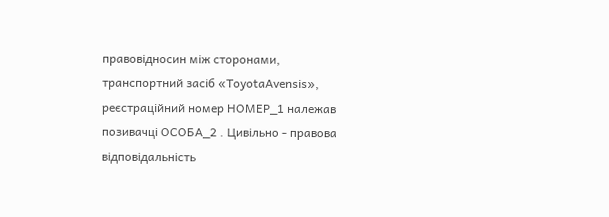правовідносин між сторонами, транспортний засіб «ToyotaAvensis», реєстраційний номер НОМЕР_1 належав позивачці ОСОБА_2 . Цивільно - правова відповідальність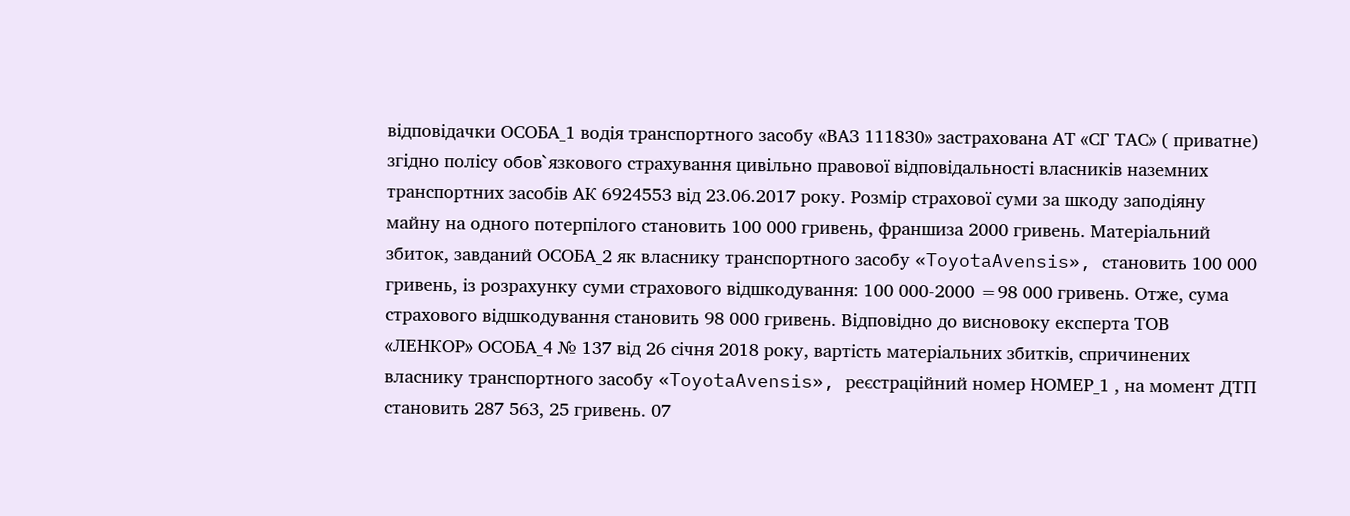відповідачки ОСОБА_1 водія транспортного засобу «ВАЗ 111830» застрахована АТ «СГ ТАС» ( приватне) згідно полісу обов`язкового страхування цивільно правової відповідальності власників наземних транспортних засобів АК 6924553 від 23.06.2017 року. Розмір страхової суми за шкоду заподіяну майну на одного потерпілого становить 100 000 гривень, франшиза 2000 гривень. Матеріальний збиток, завданий ОСОБА_2 як власнику транспортного засобу «ToyotaAvensis», становить 100 000 гривень, із розрахунку суми страхового відшкодування: 100 000-2000 =98 000 гривень. Отже, сума страхового відшкодування становить 98 000 гривень. Відповідно до висновоку експерта ТОВ «ЛЕНКОР» ОСОБА_4 № 137 від 26 січня 2018 року, вартість матеріальних збитків, спричинених власнику транспортного засобу «ToyotaAvensis», реєстраційний номер НОМЕР_1 , на момент ДТП становить 287 563, 25 гривень. 07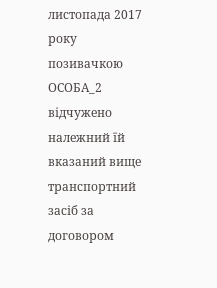листопада 2017 року позивачкою ОСОБА_2 відчужено належний їй вказаний вище транспортний засіб за договором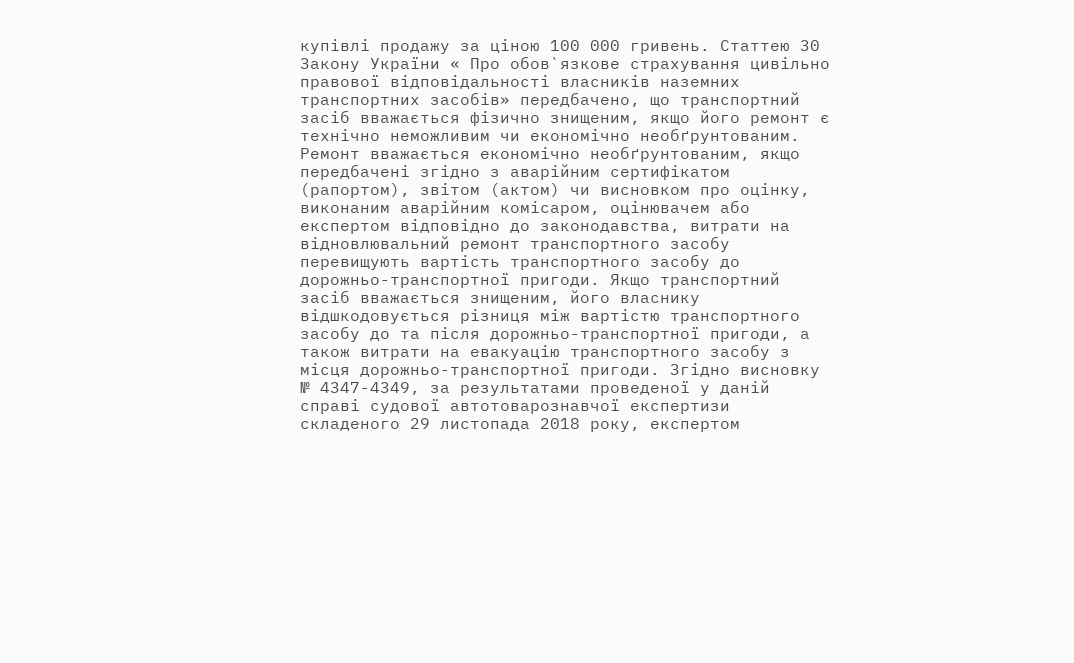купівлі продажу за ціною 100 000 гривень. Статтею 30 Закону України « Про обов`язкове страхування цивільно правової відповідальності власників наземних транспортних засобів» передбачено, що транспортний засіб вважається фізично знищеним, якщо його ремонт є технічно неможливим чи економічно необґрунтованим. Ремонт вважається економічно необґрунтованим, якщо передбачені згідно з аварійним сертифікатом (рапортом), звітом (актом) чи висновком про оцінку, виконаним аварійним комісаром, оцінювачем або експертом відповідно до законодавства, витрати на відновлювальний ремонт транспортного засобу перевищують вартість транспортного засобу до дорожньо-транспортної пригоди. Якщо транспортний засіб вважається знищеним, його власнику відшкодовується різниця між вартістю транспортного засобу до та після дорожньо-транспортної пригоди, а також витрати на евакуацію транспортного засобу з місця дорожньо-транспортної пригоди. Згідно висновку № 4347-4349, за результатами проведеної у даній справі судової автотоварознавчої експертизи складеного 29 листопада 2018 року, експертом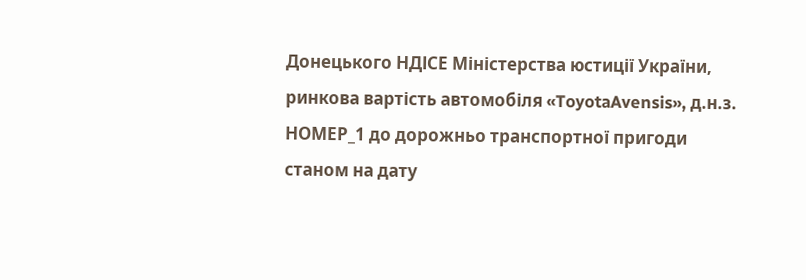Донецького НДІСЕ Міністерства юстиції України, ринкова вартість автомобіля «ToyotaAvensis», д.н.з. НОМЕР_1 до дорожньо транспортної пригоди станом на дату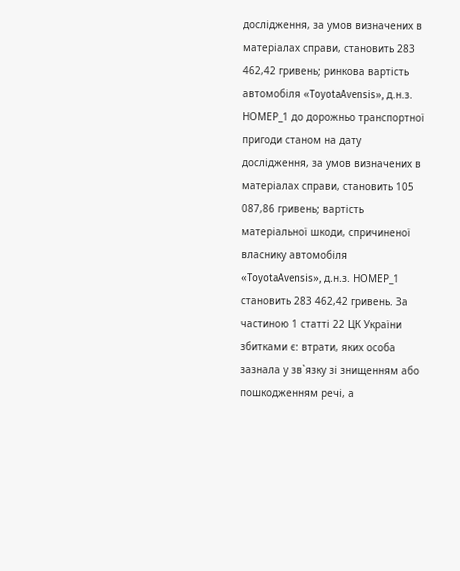дослідження, за умов визначених в матеріалах справи, становить 283 462,42 гривень; ринкова вартість автомобіля «ToyotaAvensis», д.н.з. НОМЕР_1 до дорожньо транспортної пригоди станом на дату дослідження, за умов визначених в матеріалах справи, становить 105 087,86 гривень; вартість матеріальної шкоди, спричиненої власнику автомобіля «ToyotaAvensis», д.н.з. НОМЕР_1 становить 283 462,42 гривень. За частиною 1 статті 22 ЦК України збитками є: втрати, яких особа зазнала у зв`язку зі знищенням або пошкодженням речі, а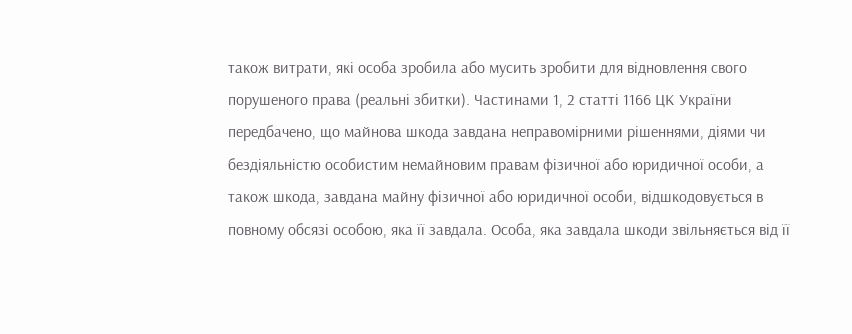також витрати, які особа зробила або мусить зробити для відновлення свого порушеного права (реальні збитки). Частинами 1, 2 статті 1166 ЦК України передбачено, що майнова шкода завдана неправомірними рішеннями, діями чи бездіяльністю особистим немайновим правам фізичної або юридичної особи, а також шкода, завдана майну фізичної або юридичної особи, відшкодовується в повному обсязі особою, яка її завдала. Особа, яка завдала шкоди звільняється від її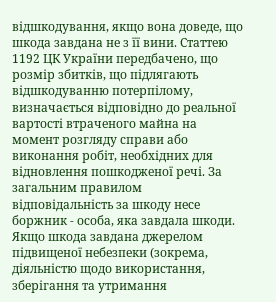відшкодування, якщо вона доведе, що шкода завдана не з її вини. Статтею 1192 ЦК України передбачено, що розмір збитків, що підлягають відшкодуванню потерпілому, визначається відповідно до реальної вартості втраченого майна на момент розгляду справи або виконання робіт, необхідних для відновлення пошкодженої речі. За загальним правилом відповідальність за шкоду несе боржник - особа, яка завдала шкоди. Якщо шкода завдана джерелом підвищеної небезпеки (зокрема, діяльністю щодо використання, зберігання та утримання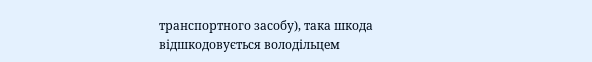транспортного засобу), така шкода відшкодовується володільцем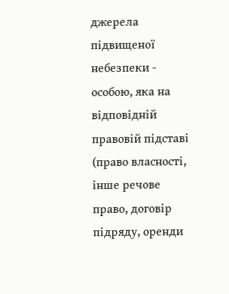джерела підвищеної небезпеки - особою, яка на відповідній правовій підставі (право власності, інше речове право, договір підряду, оренди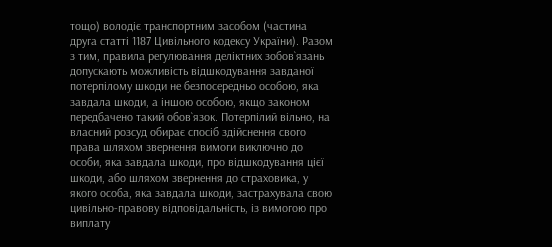тощо) володіє транспортним засобом (частина друга статті 1187 Цивільного кодексу України). Разом з тим, правила регулювання деліктних зобов`язань допускають можливість відшкодування завданої потерпілому шкоди не безпосередньо особою, яка завдала шкоди, а іншою особою, якщо законом передбачено такий обов`язок. Потерпілий вільно, на власний розсуд обирає спосіб здійснення свого права шляхом звернення вимоги виключно до особи, яка завдала шкоди, про відшкодування цієї шкоди, або шляхом звернення до страховика, у якого особа, яка завдала шкоди, застрахувала свою цивільно-правову відповідальність, із вимогою про виплату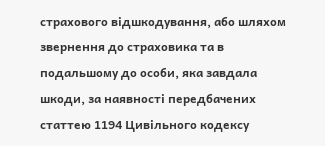страхового відшкодування, або шляхом звернення до страховика та в подальшому до особи, яка завдала шкоди, за наявності передбачених статтею 1194 Цивільного кодексу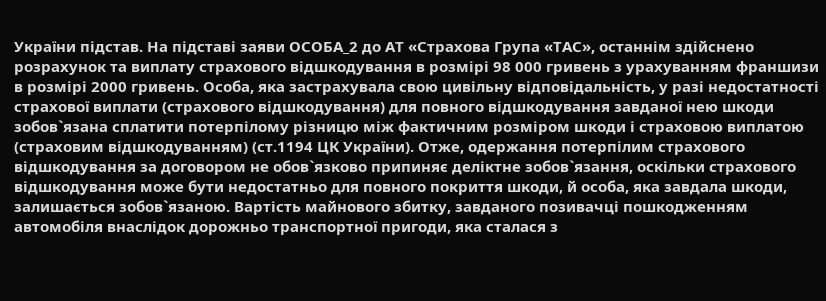України підстав. На підставі заяви ОСОБА_2 до АТ «Страхова Група «ТАС», останнім здійснено розрахунок та виплату страхового відшкодування в розмірі 98 000 гривень з урахуванням франшизи в розмірі 2000 гривень. Особа, яка застрахувала свою цивільну відповідальність, у разі недостатності страхової виплати (страхового відшкодування) для повного відшкодування завданої нею шкоди зобов`язана сплатити потерпілому різницю між фактичним розміром шкоди і страховою виплатою (страховим відшкодуванням) (ст.1194 ЦК України). Отже, одержання потерпілим страхового відшкодування за договором не обов`язково припиняє деліктне зобов`язання, оскільки страхового відшкодування може бути недостатньо для повного покриття шкоди, й особа, яка завдала шкоди, залишається зобов`язаною. Вартість майнового збитку, завданого позивачці пошкодженням автомобіля внаслідок дорожньо транспортної пригоди, яка сталася з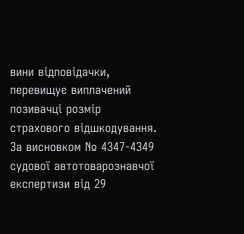вини відповідачки, перевищує виплачений позивачці розмір страхового відшкодування. За висновком № 4347-4349 судової автотоварознавчої експертизи від 29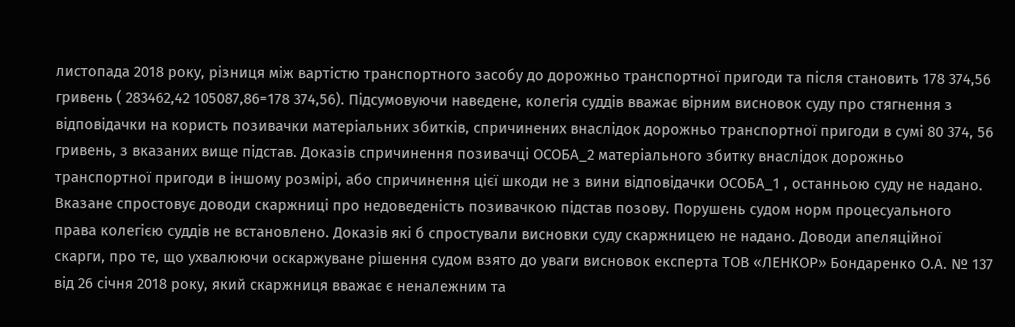листопада 2018 року, різниця між вартістю транспортного засобу до дорожньо транспортної пригоди та після становить 178 374,56 гривень ( 283462,42 105087,86=178 374,56). Підсумовуючи наведене, колегія суддів вважає вірним висновок суду про стягнення з відповідачки на користь позивачки матеріальних збитків, спричинених внаслідок дорожньо транспортної пригоди в сумі 80 374, 56 гривень, з вказаних вище підстав. Доказів спричинення позивачці ОСОБА_2 матеріального збитку внаслідок дорожньо транспортної пригоди в іншому розмірі, або спричинення цієї шкоди не з вини відповідачки ОСОБА_1 , останньою суду не надано. Вказане спростовує доводи скаржниці про недоведеність позивачкою підстав позову. Порушень судом норм процесуального права колегією суддів не встановлено. Доказів які б спростували висновки суду скаржницею не надано. Доводи апеляційної скарги, про те, що ухвалюючи оскаржуване рішення судом взято до уваги висновок експерта ТОВ «ЛЕНКОР» Бондаренко О.А. № 137 від 26 січня 2018 року, який скаржниця вважає є неналежним та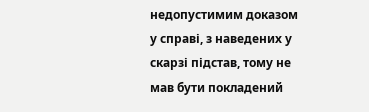недопустимим доказом у справі, з наведених у скарзі підстав, тому не мав бути покладений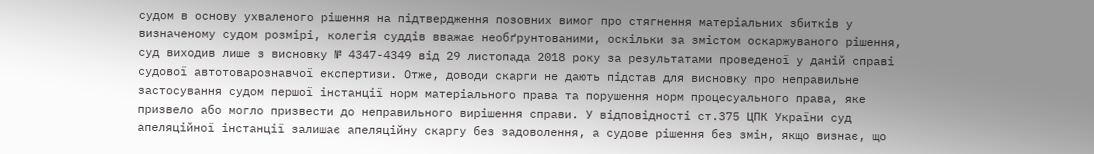судом в основу ухваленого рішення на підтвердження позовних вимог про стягнення матеріальних збитків у визначеному судом розмірі, колегія суддів вважає необґрунтованими, оскільки за змістом оскаржуваного рішення, суд виходив лише з висновку № 4347-4349 від 29 листопада 2018 року за результатами проведеної у даній справі судової автотоварознавчої експертизи. Отже, доводи скарги не дають підстав для висновку про неправильне застосування судом першої інстанції норм матеріального права та порушення норм процесуального права, яке призвело або могло призвести до неправильного вирішення справи. У відповідності ст.375 ЦПК України суд апеляційної інстанції залишає апеляційну скаргу без задоволення, а судове рішення без змін, якщо визнає, що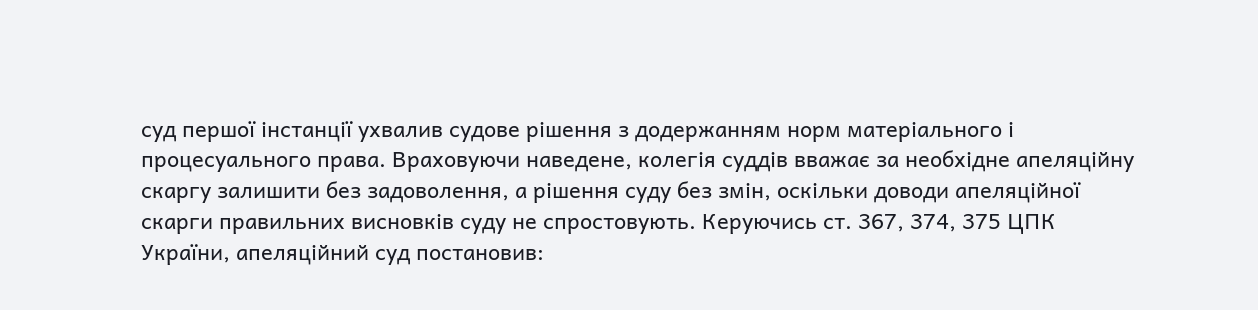суд першої інстанції ухвалив судове рішення з додержанням норм матеріального і процесуального права. Враховуючи наведене, колегія суддів вважає за необхідне апеляційну скаргу залишити без задоволення, а рішення суду без змін, оскільки доводи апеляційної скарги правильних висновків суду не спростовують. Керуючись ст. 367, 374, 375 ЦПК України, апеляційний суд постановив: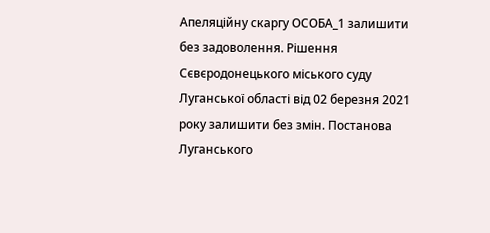Апеляційну скаргу ОСОБА_1 залишити без задоволення. Рішення Сєвєродонецького міського суду Луганської області від 02 березня 2021 року залишити без змін. Постанова Луганського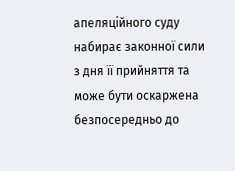апеляційного суду набирає законної сили з дня її прийняття та може бути оскаржена безпосередньо до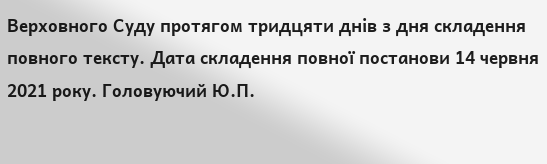Верховного Суду протягом тридцяти днів з дня складення повного тексту. Дата складення повної постанови 14 червня 2021 року. Головуючий Ю.П.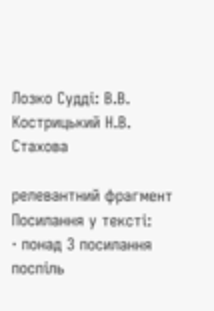Лозко Судді: В.В. Кострицький Н.В. Стахова

релевантний фрагмент
Посилання у тексті:
· понад 3 посилання поспіль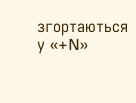згортаються у «+N»